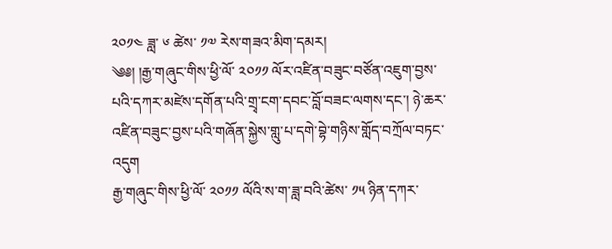༢༠༡༤ ཟླ་ ༦ ཚེས་ ༡༧ རེས་གཟའ་མིག་དམར།
༄༅། །རྒྱ་གཞུང་གིས་ཕྱི་ལོ་ ༢༠༡༡ ལོར་འཛིན་བཟུང་བཙོན་འཇུག་བྱས་པའི་དཀར་མཛེས་དགོན་པའི་གྲྭ་ངག་དབང་བློ་བཟང་ལགས་དང་། ཉེ་ཆར་འཛིན་བཟུང་བྱས་པའི་གཞོན་སྐྱེས་གླུ་པ་དགེ་བྷེ་གཉིས་གློད་བཀྲོལ་བཏང་འདུག
རྒྱ་གཞུང་གིས་ཕྱི་ལོ་ ༢༠༡༡ ལོའི་ས་ག་ཟླ་བའི་ཚེས་ ༡༥ ཉིན་དཀར་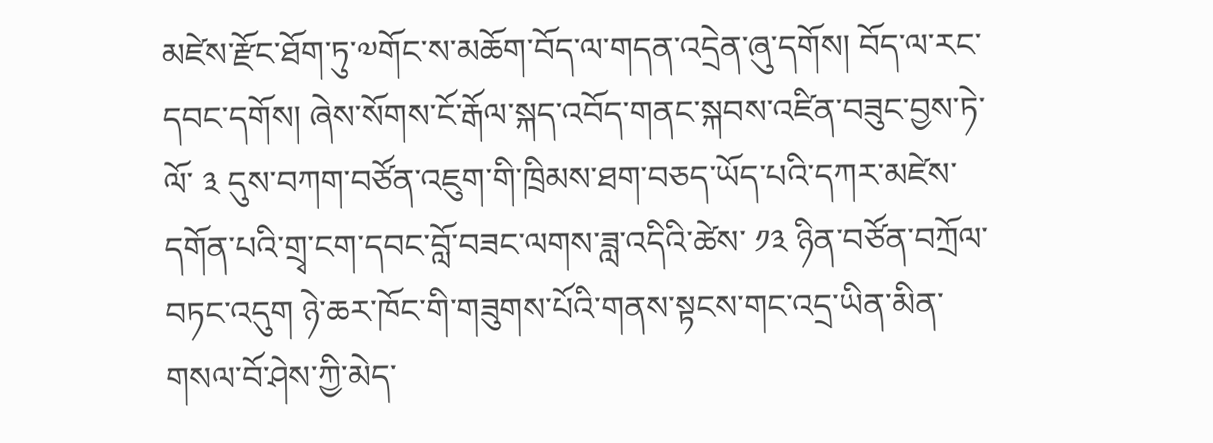མཛེས་རྫོང་ཐོག་ཏུ་༧གོང་ས་མཆོག་བོད་ལ་གདན་འདྲེན་ཞུ་དགོས། བོད་ལ་རང་དབང་དགོས། ཞེས་སོགས་ངོ་རྒོལ་སྐད་འབོད་གནང་སྐབས་འཛིན་བཟུང་བྱས་ཏེ་ལོ་ ༣ དུས་བཀག་བཙོན་འཇུག་གི་ཁྲིམས་ཐག་བཅད་ཡོད་པའི་དཀར་མཛེས་དགོན་པའི་གྲྭ་ངག་དབང་བློ་བཟང་ལགས་ཟླ་འདིའི་ཚེས་ ༡༣ ཉིན་བཙོན་བཀྲོལ་བཏང་འདུག ཉེ་ཆར་ཁོང་གི་གཟུགས་པོའི་གནས་སྟངས་གང་འདྲ་ཡིན་མིན་གསལ་བོ་ཤེས་ཀྱི་མེད་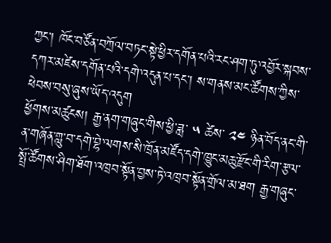ཀྱང་། ཁོང་བཙོན་བཀྲོལ་བཏང་སྟེ་ཕྱིར་དགོན་པའི་རང་ཤག་ཏུ་འབྱོར་སྐབས་དཀར་མཛེས་དགོན་པའི་དགེ་འདུན་པ་དང་། ས་གནས་མང་ཚོགས་ཀྱིས་ཕེབས་བསུ་ཞུས་ཡོད་འདུག
ཕྱོགས་མཚུངས། རྒྱ་ནག་གཞུང་གིས་ཕྱི་ཟླ་ ༥ ཚེས་ ༢༤ ཉིན་བོད་ནང་གི་ན་གཞོན་གླུ་བ་དགེ་བྷེ་ལགས་སི་ཁྲོན་མཛོད་དགེ་ཁྱུང་མཆུ་རྫོང་གི་རིག་རྩལ་སྤྲོ་ཚོགས་ཤིག་ཐོག་འཁྲབ་སྟོན་བྱས་ཏེ་འཁྲབ་སྟོན་གྲོལ་མ་ཐག རྒྱ་གཞུང་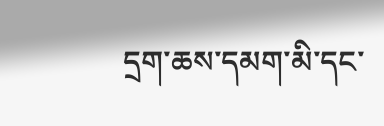དྲག་ཆས་དམག་མི་དང་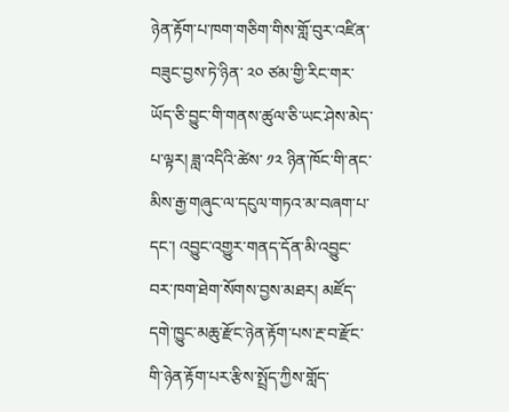ཉེན་རྟོག་པ་ཁག་གཅིག་གིས་གློ་བུར་འཛིན་བཟུང་བྱས་ཏེ་ཉིན་ ༢༠ ཙམ་གྱི་རིང་གར་ཡོད་ཅི་བྱུང་གི་གནས་ཚུལ་ཅི་ཡང་ཤེས་མེད་པ་ལྟར། ཟླ་འདིའི་ཚེས་ ༡༢ ཉིན་ཁོང་གི་ནང་མིས་རྒྱ་གཞུང་ལ་དངུལ་གཏའ་མ་བཞག་པ་དང་། འབྱུང་འགྱུར་གནད་དོན་མི་འབྱུང་བར་ཁག་ཐེག་སོགས་བྱས་མཐར། མཛོད་དགེ་ཁྱུང་མཆུ་རྫོང་ཉེན་རྟོག་པས་རྔ་བ་རྫོང་གི་ཉེན་རྟོག་པར་རྩིས་སྤྲོད་ཀྱིས་གློད་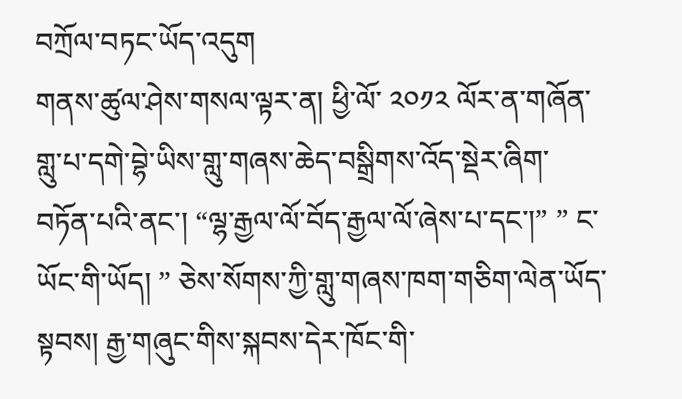བཀྲོལ་བཏང་ཡོད་འདུག
གནས་ཚུལ་ཤེས་གསལ་ལྟར་ན། ཕྱི་ལོ་ ༢༠༡༢ ལོར་ན་གཞོན་གླུ་པ་དགེ་བྷེ་ཡིས་གླུ་གཞས་ཆེད་བསྒྲིགས་འོད་སྡེར་ཞིག་བཏོན་པའི་ནང་། “ལྷ་རྒྱལ་ལོ་བོད་རྒྱལ་ལོ་ཞེས་པ་དང་།” ” ང་ཡོང་གི་ཡོད། ” ཅེས་སོགས་ཀྱི་གླུ་གཞས་ཁག་གཅིག་ལེན་ཡོད་སྟབས། རྒྱ་གཞུང་གིས་སྐབས་དེར་ཁོང་གི་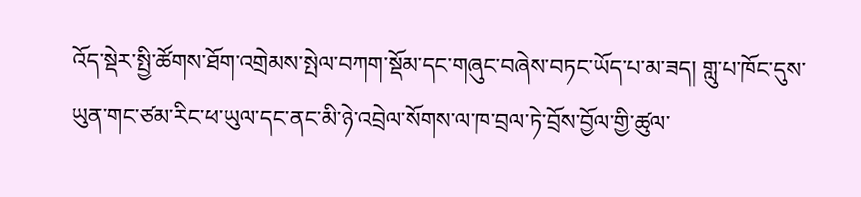འོད་སྡེར་སྤྱི་ཚོགས་ཐོག་འགྲེམས་སྤེལ་བཀག་སྡོམ་དང་གཞུང་བཞེས་བཏང་ཡོད་པ་མ་ཟད། གླུ་པ་ཁོང་དུས་ཡུན་གང་ཙམ་རིང་ཕ་ཡུལ་དང་ནང་མི་ཉེ་འབྲེལ་སོགས་ལ་ཁ་བྲལ་ཏེ་བྲོས་བྱོལ་གྱི་ཚུལ་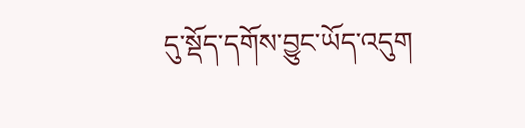དུ་སྡོད་དགོས་བྱུང་ཡོད་འདུག